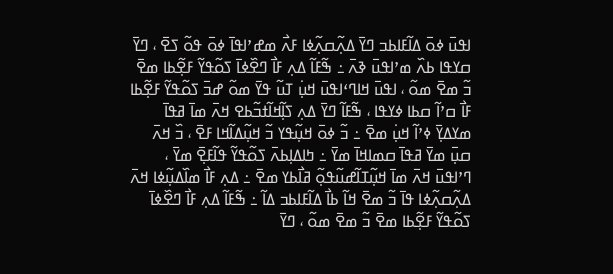ߊߟߎ߫ ߦߋ߫ ߡߊ߬ߓߊߕߏ ߣߌ߫ ߡߍ߲߬ߛߍ߲߬ߦߊ ߓߍ߯ ߘߝߴߊߟߊ߫ ߦߋ߫ ߟߋ߬ ߖߐ߫ ، ߣߌ߫ ߛߌߟߊ ߕߍ߰ ߘߴߊߟߎ߫ ߢߍ߫ ߸ ߒ߬ߓߊ߬ ߡߍ߲ ߓߊ߯ ߣߐ߰ߦߊ߫ ߖߋ߬ߟߌ߬ ߓߐ߲߬ߕߊ ߘߐ߫ ߏ߬ ߘߐ߫ ߘߋ߬ ، ߊߟߎ߫ ߞߊߣߵߊߟߎ߫ ߞߎ߲߭ ߠߎ߬ ߟߌ߫ ߘߋ߬ ߝߏ߫ ߖߋ߬ߟߌ߬ ߓߐ߲߬ߕߊ ߓߊ߯ ߛߴߊ߬ ߛߕߊ ߦߌߟߊ ، ߒ߬ߓߊ߬ ߣߌ߫ ߡߍ߲ ߖߊ߲߬ߞߊ߬ߙߏ߬ߕߐ ߞߍ߫ ߘߊ߫ ߥߟߊ߫ ߘߌߡߌ߲߫ ߦߴߊ߬ ߞߎ߲߭ ߘߐ߫ ߸ ߏ߬ ߦߋ߫ ߞߎ߲߬ߟߌ ߏ߬ ߞߎ߲߬ߡߊ߬ߞߊ ߓߐ߫ ، ߏ߰ ߞߍ߫ ߛߎ߲߫ ߘߌ߫ ߥߟߊ߫ ߛߘߊߞߊ߫ ߘߌ߫ ߸ ߤߊߡߊ߲ߕߍ߫ ߖߋ߬ߟߌ߬ ߟߊ߬ߓߐ߲߫ ߘߌ߫ ، ߣߴߊߟߎ߫ ߞߍ߫ ߘߊ߫ ߞߎ߲߬ߠߊ߬ߝߎ߬ߟߋ߲߬ ߥߊ߯ߕߌ ߘߐ߫ ߸ ߡߍ߲ ߓߊ߯ ߘߊ߰ߡߎ߲߬ߦߊ ߞߍ߫ ߡߍ߲߬ߛߍ߲߬ߦߊ ߟߊ߫ ߏ߬ ߘߐ߫ ߞߊ߬ ߕߊ߯ ߡߊ߬ߓߊߕߏ ߡߊ߬ ߸ ߒ߬ߓߊ߬ ߡߍ߲ ߓߊ߯ ߣߐ߰ߦߊ߫ ߖߋ߬ߟߌ߬ ߓߐ߲߬ߕߊ ߘߐ߫ ߏ߬ ߘߐ߫ ߘߋ߬ ، ߣߌ߫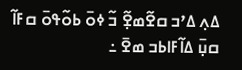ߡߍ߲ ߡߴߏ ߛߐ߬ߘߐ߲߬ ߏ߬ ߦߋ߫ ߕߋ߬ߟߋ߫ ߛߓߊ߬ ߛߎ߲߫ ߡߊ߬ߓߊߕߏ ߘߐ߫ ߸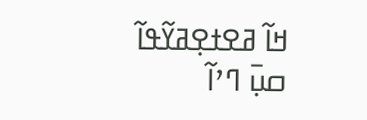ߞߊ߬ ߥߐߙߐ߲ߥߌ߬ߟߊ߬ ߛߎ߲߫ ߣߴߊ߬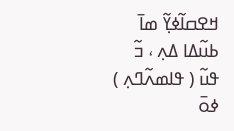ߞߐߛߊ߬ߦߌ߲߬ ߘߊ߫ ߕߎ߬ߡߊ ߡߍ߲ ، ߏ߬ ߟߎ߬ ( ߟߊߘߍ߬ߣߍ߲ ) ߦߋ߫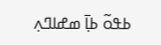ߕߟߋ߬ ߕߊ߲߫ ߘߝߊߣߍ߲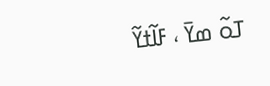ߠߋ߬ ߘߌ߫ ، ߓߊ߬ߙߌ߬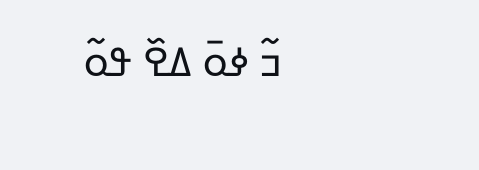ߏ߬ ߦߋ߫ ߡߐ߰ ߟߋ߬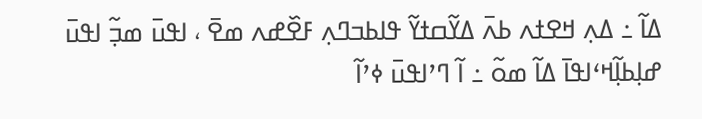ߡߊ߬ ߸ ߡߍ߲ ߞߐߙߍ ߕߍ߫ ߡߌ߬ߛߙߌ߬ ߟߊߕߏߣߍ߲ ߓߐ߰ߝߍ ߘߐ߫ ، ߊߟߎ߫ ߘߏ߲߬ ߊߟߎ߫ ߝߊ߲ߕߊ߲߬ߞߵߊߟߊ߫ ߡߊ߬ ߘߋ߬ ߸ ߊ߬ ߣߴߊߟߎ߫ ߦߴߊ߬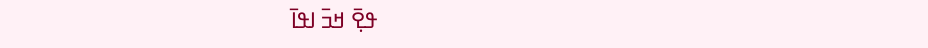ߟߐ߲߫ ߞߏ߫ ߊߟߊ߫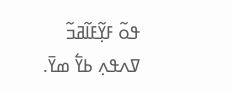ߟߋ߬ ߓߌ߲߬ߓߊ߬ߥߏ߬ ߜߍߟߍ߲ ߕߌ߱ ߘߌ߫.